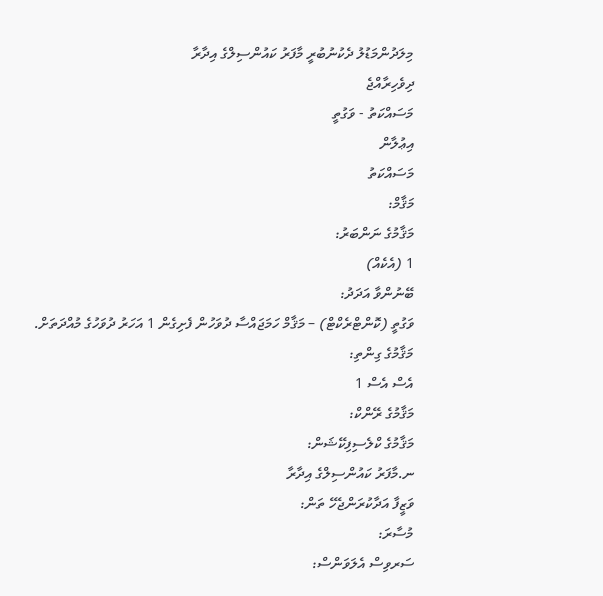މިލަދުންމަޑުލު ދެކުނުބުރީ މާފަރު ކައުންސިލްގެ އިދާރާ
ދިވެހިރާއްޖެ
މަސައްކަތު - ވަގުތީ
އިޢުލާން
މަސައްކަތު
މަޤާމް:
މަޤާމުގެ ނަންބަރު:
1 (އެކެއް)
ބޭނުންވާ އަދަދު:
ވަގުތީ (ކޮންޓްރެކްޓް) – މަޤާމް ހަމަޖައްސާ ދުވަހުން ފެށިގެން 1 އަހަރު ދުވަހުގެ މުއްދަތަށް.
މަޤާމުގެ ގިންތި:
އެސް އެސް 1
މަޤާމުގެ ރޭންކް:
މަޤާމުގެ ކްލެސިފިކޭޝަން:
ނ.މާފަރު ކައުންސިލްގެ އިދާރާ
ވަޒީފާ އަދާކުރަންޖެހޭ ތަން:
މުސާރަ:
ސަރވިސް އެލަވަންސް: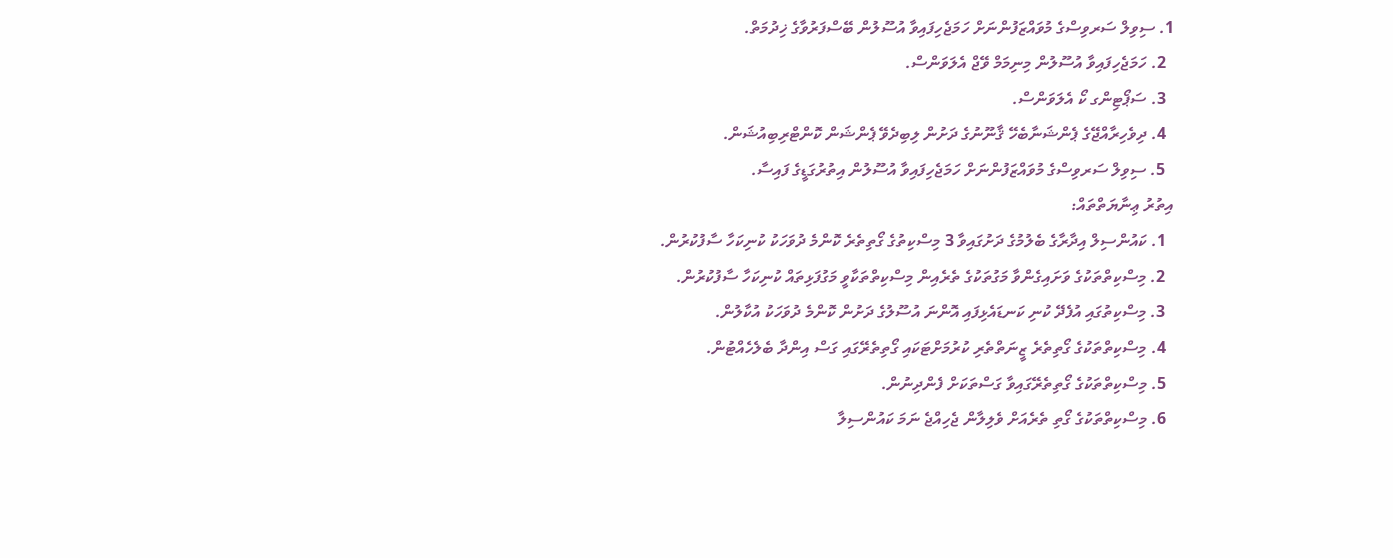1. ސިވިލް ސަރވިސްގެ މުވައްޒަފުންނަށް ހަމަޖެހިފައިވާ އުސޫލުން ބޭސްފަރުވާގެ ޚިދުމަތް.
  2. ހަމަޖެހިފައިވާ އުސޫލުން މިނިމަމް ވޭޖް އެލަވަންސް.
  3. ސަޕޯޓިންގ ކޯ އެލަވަންސް.
  4. ދިވެހިރާއްޖޭގެ ޕެންޝަނާބެހޭ ޤާނޫނުގެ ދަށުން ލިބިދެވޭ ޕެންޝަން ކޮންޓްރިބިއުޝަން.
  5. ސިވިލް ސަރވިސްގެ މުވައްޒަފުންނަށް ހަމަޖެހިފައިވާ އުސޫލުން އިތުރުގަޑީގެ ފައިސާ.
އިތުރު ޢިނާޔަތްތައް:
  1. ކައުންސިލް އިދާރާގެ ބެލުމުގެ ދަށުގައިވާ 3 މިސްކިތުގެ ގޯތިތެރެ ކޮންމެ ދުވަހަކު ކުނިކަހާ ސާފުކުރުން.
  2. މިސްކިތްތަކުގެ ވަށައިގެންވާ މަގުތަކުގެ ތެރެއިން މިސްކިތްތަކާވީ މަގުފަޅިތައް ކުނިކަހާ ސާފުކުރުން.
  3. މިސްކިތުގައި އުފެދޭ ކުނި ކަނޑައެޅިފައި އޮންނަ އުސޫލުގެ ދަށުން ކޮންމެ ދުވަހަކު އުކާލުން.
  4. މިސްކިތްތަކުގެ ގޯތިތެރެ ޒީނަތްތެރި ކުރުމަށްޓަކައި ގޯތިތެރޭގައި ގަސް އިންދާ ބެލެހެއްޓުން.
  5. މިސްކިތްތަކުގެ ގޯތިތެރޭގައިވާ ގަސްތަކަށް ފެންދިނުން.
  6. މިސްކިތްތަކުގެ ގޯތި ތެރެއަށް ވެލިލާން ޖެހިއްޖެ ނަމަ ކައުންސިލާ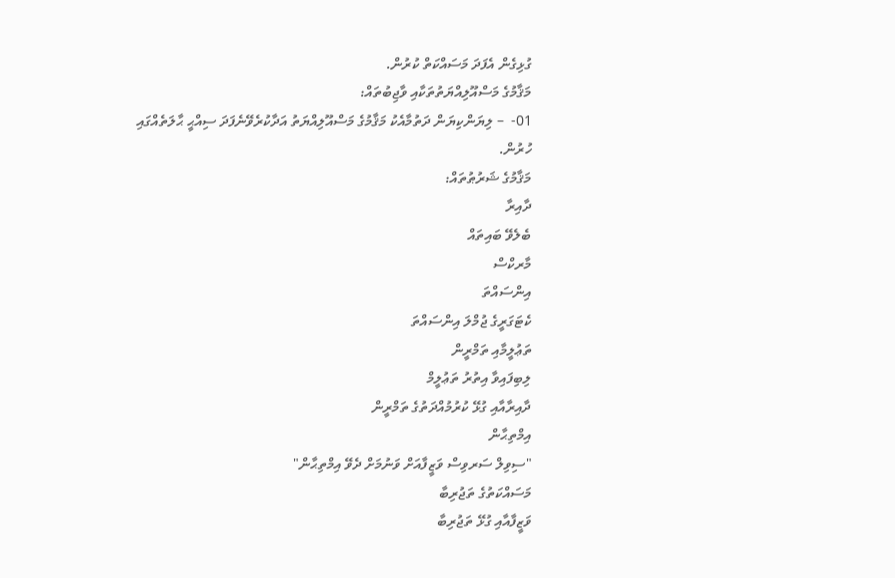ގުޅިގެން އެފަދަ މަސައްކަތް ކުރުން.
މަޤާމުގެ މަސްއޫލިއްޔަތުތަކާއި ވާޖިބުތައް:
01-  – ލިޔަންކިޔަން ދަތުމާއެކު މަޤާމުގެ މަސްއޫލިއްޔަތު އަދާކުރެވޭނެފަދަ ސިއްޙީ ޙާލަތެއްގައި ހުރުން.
މަޤާމުގެ ޝަރުޠުތައް:
ދާއިރާ
ބެލެވޭ ބައިތައް
މާރކްސް
އިންސައްތަ
ކެޓަގަރީގެ ޖުމްލަ އިންސައްތަ
ތަޢުލީމާއި ތަމްރީން
ލިބިފައިވާ އިތުރު ތަޢުލީމް
ދާއިރާއާއި ގުޅޭ ކުރުމުއްދަތުގެ ތަމްރީން
އިމްތިޙާން
"ސިވިލް ސަރވިސް ވަޒީފާއަށް ވަނުމަށް ދެވޭ އިމްތިޙާން"
މަސައްކަތުގެ ތަޖުރިބާ
ވަޒީފާއާއި ގުޅޭ ތަޖުރިބާ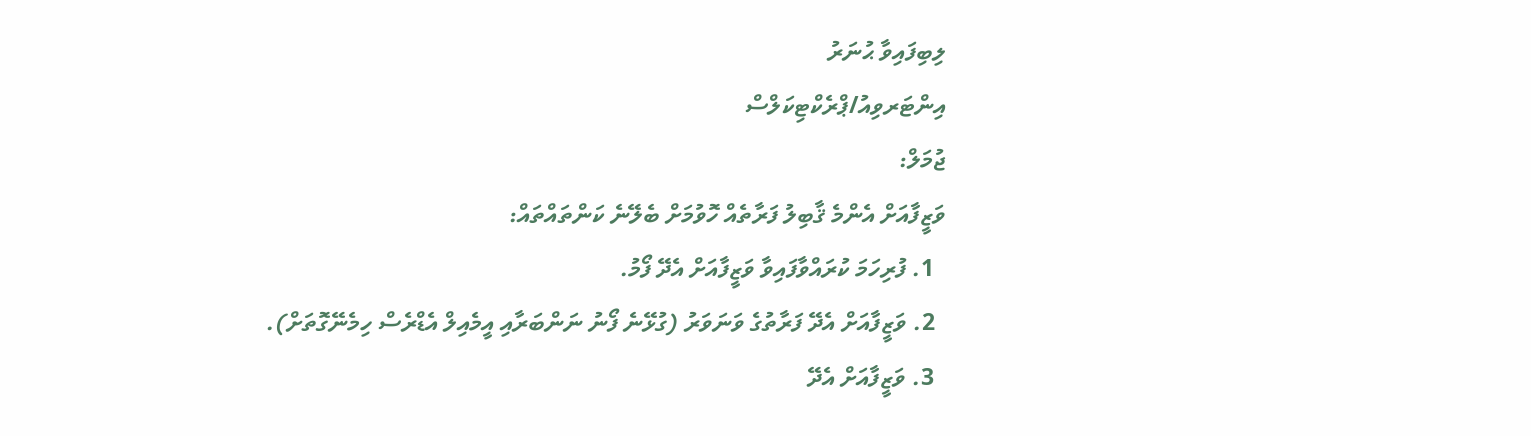ލިބިފައިވާ ޙުނަރު
އިންޓަރވިއު/ޕްރެކްޓިކަލްސް
ޖުމަލް:
ވަޒީފާއަށް އެންމެ ޤާބިލު ފަރާތެއް ހޮވުމަށް ބެލޭނެ ކަންތައްތައް:
  1. ފުރިހަމަ ކުރައްވާފައިވާ ވަޒީފާއަށް އެދޭ ފޯމު.
  2. ވަޒީފާއަށް އެދޭ ފަރާތުގެ ވަނަވަރު (ގުޅޭނެ ފޯނު ނަންބަރާއި އީމެއިލް އެޑްރެސް ހިމެނޭގޮތަށް).
  3. ވަޒީފާއަށް އެދޭ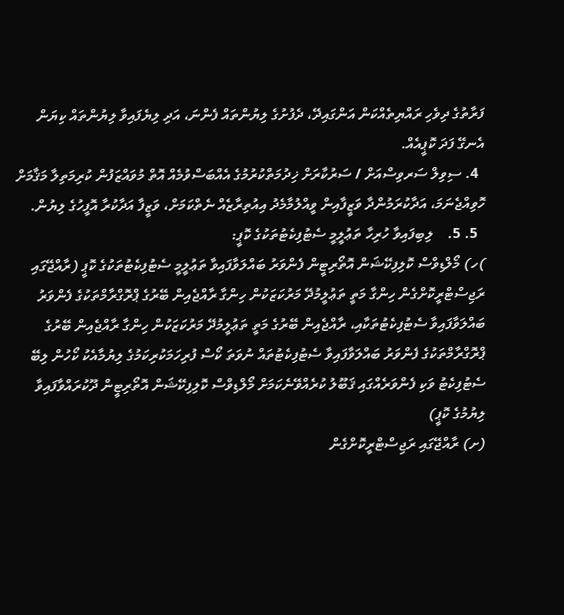ފަރާތުގެ ދިވެހި ރައްޔިތެއްކަން އަންގައިދޭ، ދެފުށުގެ ލިޔުންތައް ފެންނަ، އަދި ލިޔެފައިވާ ލިޔުންތައް ކިޔަން އެނގޭ ފަދަ ކޮޕީއެއް.
  4. ސިވިލް ސަރވިސްއަށް / ސަރުކާރަށް ޚިދުމަތްކުރުމުގެ އެއްބަސްވުމެއް އޮތް މުވައްޒަފުން ކުރިމަތިލާ މަޤާމަށް ހޮވިއްޖެނަމަ، އަދާކުރަމުންދާ ވަޒީފާއިން ވީއްލުމާމެދު އިއުތިރާޒެއް ނެތްކަމަށް، ވަޒީފާ އަދާކުރާ އޮފީހުގެ ލިޔުން.
  5. 5.    ލިބިފައިވާ ހުރިހާ ތަޢުލީމީ ސެޓުފިކެޓުތަކުގެ ކޮޕީ:
)ހ) މޯލްޑިވްސް ކޮލިފިކޭޝަން އޮތޯރިޓީން ފެންވަރު ބައްލަވާފައިވާ ތަޢުލީމީ ސެޓުފިކެޓުތަކުގެ ކޮޕީ (ރާއްޖޭގައި ރަޖިސްޓްރީކޮށްގެން ހިންގާ މަތީ ތަޢުލީމުދޭ މަރުކަޒަކުން ހިންގާ ރާއްޖެއިން ބޭރުގެ ޕްރޮގްރާމްތަކުގެ ފެންވަރު ބައްލަވާފައިވާ ސެޓުފިކެޓުތަކާއި، ރާއްޖެއިން ބޭރުގެ މަތީ ތަޢުލީމުދޭ މަރުކަޒަކުން ހިންގާ ރާއްޖެއިން ބޭރުގެ ޕްރޮގްރާމްތަކުގެ ފެންވަރު ބައްލަވާފައިވާ ސެޓުފިކެޓުތައް ނުވަތަ ކޯސް ފުރިހަމަކުރިކަމުގެ ލިޔުމާއެކު ކޯހުން ލިބޭ ސެޓުފިކެޓު ވަކި ފެންވަރެއްގައި ޤަބޫލު ކުރެއްވޭނެކަމަށް މޯލްޑިވްސް ކޮލިފިކޭޝަން އޮތޯރިޓީން ދޫކުރައްވާފައިވާ ލިޔުމުގެ ކޮޕީ)
(ށ) ރާއްޖޭގައި ރަޖިސްޓްރީކޮށްގެން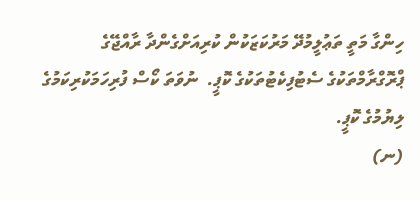ހިންގާ މަތީ ތަޢުލީމުދޭ މަރުކަޒަކުން ކުރިއަށްގެންދާ ރާއްޖޭގެ ޕްރޮގްރާމްތަކުގެ ސެޓުފިކެޓުތަކުގެ ކޮޕީ.  ނުވަތަ ކޯސް ފުރިހަމަކުރިކަމުގެ ލިޔުމުގެ ކޮޕީ.
(ނ)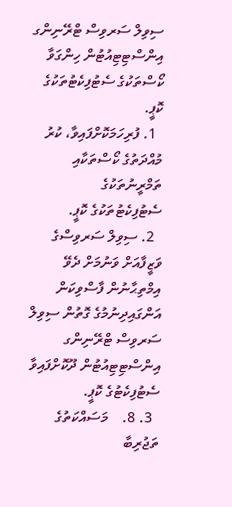ސިވިލް ސަރވިސް ޓްރޭނިންގ އިންސްޓިޓިއުޓުން ހިންގަވާ ކޯސްތަކުގެ ސެޓުފިކެޓުތަކުގެ ކޮޕީ.
  1. ފުރިހަމަކޮށްފައިވާ، ކުރު މުއްދަތުގެ ކޯސްތަކާއި ތަމްރީނުތަކުގެ ސެޓުފިކެޓުތަކުގެ ކޮޕީ.
  2. ސިވިލް ސަރވިސްގެ ވަޒީފާއަށް ވަނުމަށް ދެވޭ އިމްތިޙާނުން ފާސްވިކަން އަންގައިދިނުމުގެ ގޮތުން ސިވިލް ސަރވިސް ޓްރޭނިންގ އިންސްޓިޓިއުޓުން ދޫކޮށްފައިވާ ސެޓުފިކެޓުގެ ކޮޕީ.
  3. 8.    މަސައްކަތުގެ ތަޖުރިބާ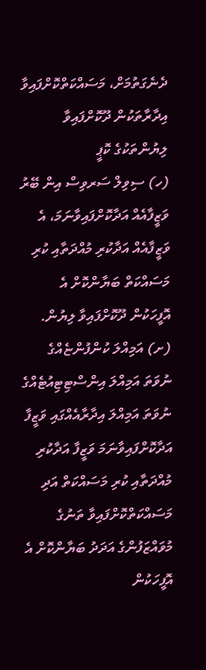ދެނެގަތުމަށް، މަސައްކަތްކޮށްފައިވާ އިދާރާތަކުން ދޫކޮށްފައިވާ ލިޔުންތަކުގެ ކޮޕީ
(ހ) ސިވިލް ސަރވިސް އިން ބޭރު ވަޒީފާއެއް އަދާކޮށްފައިވާނަމަ، އެ ވަޒީފާއެއް އަދާކުރި މުއްދަތާއި ކުރި މަސައްކަތް ބަޔާންކޮށް އެ އޮފީހަކުން ދޫކޮށްފައިވާ ލިޔުން.
(ށ) އަމިއްލަ ކުންފުންޏެއްގެ ނުވަތަ އަމިއްލަ އިންސްޓިޓިއުޓެއްގެ ނުވަތަ އަމިއްލަ އިދާރާއެއްގައި ވަޒީފާ އަދާކޮށްފައިވާނަމަ ވަޒީފާ އަދާކުރި މުއްދަތާއި ކުރި މަސައްކަތް އަދި މަސައްކަތްކޮށްފައިވާ ތަނުގެ މުވައްޒަފުންގެ އަދަދު ބަޔާންކޮށް އެ އޮފީހަކުން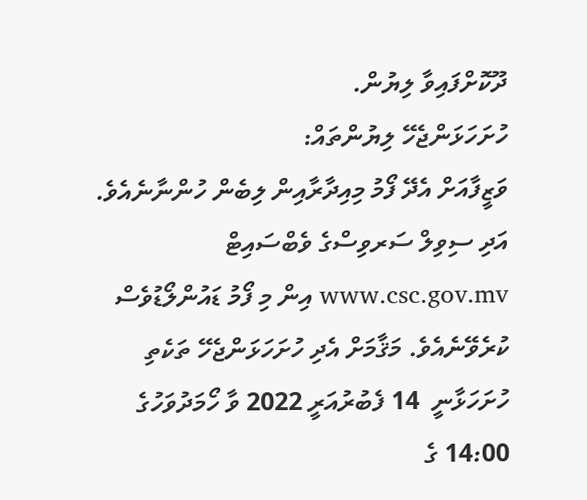ދޫކޮށްފައިވާ ލިޔުން.
ހުށަހަޅަންޖެހޭ ލިޔުންތައް:
ވަޒީފާއަށް އެދޭ ފޯމު މިއިދާރާއިން ލިބެން ހުންނާނެއެވެ. އަދި ސިވިލް ސަރވިސްގެ ވެބްސައިޓް www.csc.gov.mv އިން މި ފޯމު ޑައުންލޯޑުވެސް ކުރެވޭނެއެވެ. މަޤާމަށް އެދި ހުށަހަޅަންޖެހޭ ތަކެތި ހުށަހަޅާނީ  14 ފެބުރުއަރީ 2022 ވާ ހޯމަދުވަހުގެ 14:00 ގެ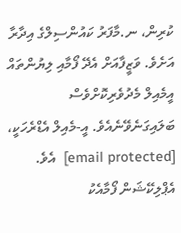ކުރިން، ނ.މާފަރު ކައުންސިލްގެ އިދާރާ އަށެވެ. ވަޒީފާއަށް އެދޭ ފޯމާއި ލިޔުންތައް އީމެއިލް މެދުވެރިކޮށްވެސް ބަލައިގަނެވޭނެއެވެ. އީ-މެއިލް އެޑްރެހަކީ، [email protected]  އެވެ. އެޕްލިކޭޝަން ފޯމާއެކު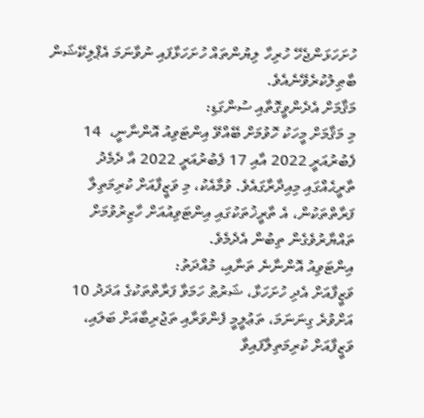ހުށަހަޅަންޖެހޭ ހުރިހާ ލިޔުންތައް ހުށަހަޅާފައި ނުވާނަމަ އެޕްލިކޭޝަން ބާޠިލުކުރެވޭނެއެވެ.
މަޤާމަށް އެދެންވީގޮތާއި ސުންގަޑި:
މި މަޤާމަށް މީހަކު ހޮވުމަށް ބޭއްވޭ އިންޓަވިއު އޮންނާނީ،  14 ފެބުރުއަރީ 2022 އާއި 17 ފެބުރުއަރީ 2022 އާ ދެމެދު ތާރީޙެއްގައި މިއިދާރާގައެވެ. ވުމާއެކު، މި ވަޒީފާއަށް ކުރިމަތިލާ ފަރާތްތަކުން، އެ ތާރީޚުތަކުގައި އިންޓަވިއުއަށް ހާޒިރުވުމަށް ތައްޔާރުވެގެން ތިބުން އެދެމެވެ.
އިންޓަވިއު އޮންނާނެ ތަނާއި، މުއްދަތު:
ވަޒީފާއަށް އެދި ހުށަހަޅާ، ޝަރުޠު ހަމަވާ ފަރާތްތަކުގެ އަދަދު 10  އަށްވުރެ ގިނަނަމަ، ތަޢުލީމީ ފެންވަރާއި ތަޖުރިބާއަށް ބަލައި، ވަޒީފާއަށް ކުރިމަތިލާފައިވާ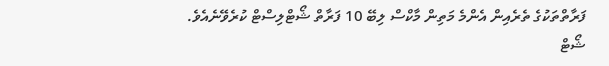ފަރާތްތަކުގެ ތެރެއިން އެންމެ މަތިން މާކްސް ލިބޭ 10 ފަރާތް ޝޯޓްލިސްޓް ކުރެވޭނެއެވެ.
ޝޯޓް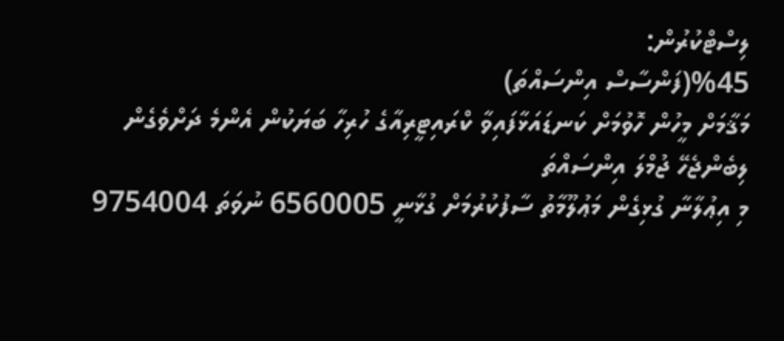ލިސްޓްކުރުން:
%45(ފަންސާސް އިންސައްތަ)
މަޤާމަށް މީހުން ހޮވުމަށް ކަނޑައަޅާފައިވާ ކްރައިޓީރިއާގެ ހުރިހާ ބަޔަކުން އެންމެ ދަށްވެގެން ލިބެންޖެހޭ ޖުމްލަ އިންސައްތަ
މި އިޢުލާނާ ގުޅިގެން މަޢުލޫމާތު ސާފުކުރުމަށް ގުޅާނީ 6560005 ނުވަތަ 9754004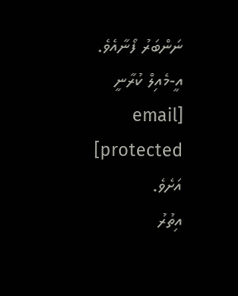ނަންބަރު ފޯނާއެވެ. އީ-މެއިލް ކުރާނީ [email protected] އަށެވެ.
އިތުރު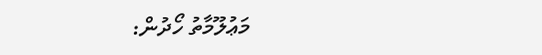މަޢުލޫމާތު ހޯދުން: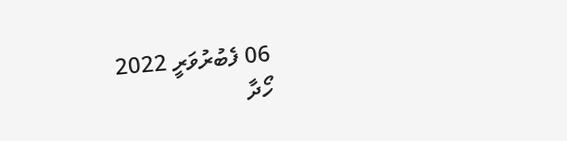06 ފެބުރުވަރީ 2022
ހޯދާ